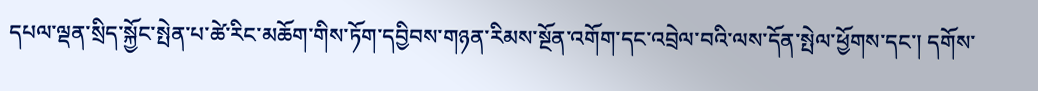དཔལ་ལྡན་སྲིད་སྐྱོང་སྤེན་པ་ཚེ་རིང་མཆོག་གིས་ཏོག་དབྱིབས་གཉན་རིམས་སྔོན་འགོག་དང་འབྲེལ་བའི་ལས་དོན་སྤེལ་ཕྱོགས་དང་། དགོས་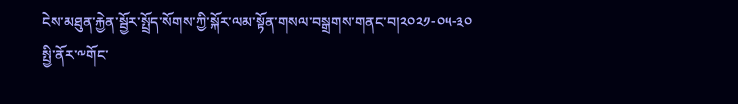ངེས་མཐུན་རྐྱེན་སྦྱོར་སྤྲོད་སོགས་ཀྱི་སྐོར་ལམ་སྟོན་གསལ་བསྒྲགས་གནང་བ།༢༠༢༡-༠༥-༣༠
སྤྱི་ནོར་༸གོང་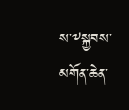ས་༸སྐྱབས་མགོན་ཆེན་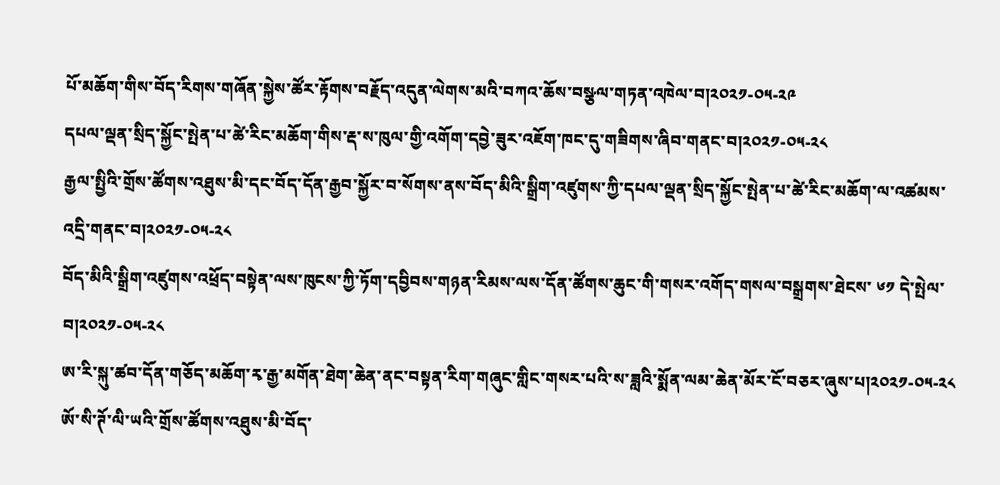པོ་མཆོག་གིས་བོད་རིགས་གཞོན་སྐྱེས་ཚོར་རྟོགས་བརྗོད་འདུན་ལེགས་མའི་བཀའ་ཆོས་བསྩལ་གཏན་འཁེལ་བ།༢༠༢༡-༠༥-༢༩
དཔལ་ལྡན་སྲིད་སྐྱོང་སྤེན་པ་ཚེ་རིང་མཆོག་གིས་རྡ་ས་ཁུལ་གྱི་འགོག་དབྱེ་ཟུར་འཇོག་ཁང་དུ་གཟིགས་ཞིབ་གནང་བ།༢༠༢༡-༠༥-༢༨
རྒྱལ་སྤྱིའི་གྲོས་ཚོགས་འཐུས་མི་དང་བོད་དོན་རྒྱབ་སྐྱོར་བ་སོགས་ནས་བོད་མིའི་སྒྲིག་འཛུགས་ཀྱི་དཔལ་ལྡན་སྲིད་སྐྱོང་སྤེན་པ་ཚེ་རིང་མཆོག་ལ་འཚམས་འདྲི་གནང་བ།༢༠༢༡-༠༥-༢༨
བོད་མིའི་སྒྲིག་འཛུགས་འཕྲོད་བསྟེན་ལས་ཁུངས་ཀྱི་ཏོག་དབྱིབས་གཉན་རིམས་ལས་དོན་ཚོགས་ཆུང་གི་གསར་འགོད་གསལ་བསྒྲགས་ཐེངས་ ༦༡ དེ་སྤེལ་བ།༢༠༢༡-༠༥-༢༨
ཨ་རི་སྐུ་ཚབ་དོན་གཅོད་མཆོག་རྭ་རྒྱ་མགོན་ཐེག་ཆེན་ནང་བསྟན་རིག་གཞུང་གླིང་གསར་པའི་ས་ཟླའི་སྨོན་ལམ་ཆེན་མོར་ངོ་བཅར་ཞུས་པ།༢༠༢༡-༠༥-༢༨
ཨོ་སི་ཊོ་ལི་ཡའི་གྲོས་ཚོགས་འཐུས་མི་བོད་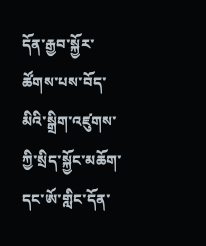དོན་རྒྱབ་སྐྱོར་ཚོགས་པས་བོད་མིའི་སྒྲིག་འཛུགས་ཀྱི་སྲིད་སྐྱོང་མཆོག་དང་ཨོ་གླིང་དོན་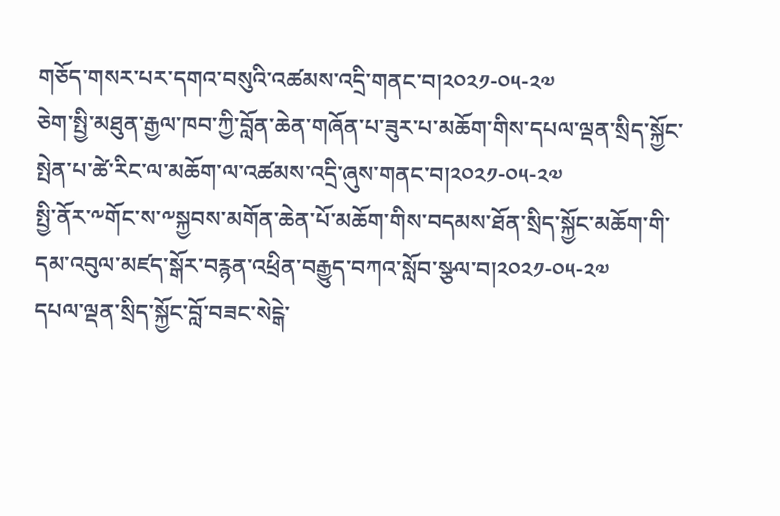གཅོད་གསར་པར་དགའ་བསུའི་འཚམས་འདྲི་གནང་བ།༢༠༢༡-༠༥-༢༧
ཅེག་སྤྱི་མཐུན་རྒྱལ་ཁབ་ཀྱི་བློན་ཆེན་གཞོན་པ་ཟུར་པ་མཆོག་གིས་དཔལ་ལྡན་སྲིད་སྐྱོང་སྤེན་པ་ཚེ་རིང་ལ་མཆོག་ལ་འཚམས་འདྲི་ཞུས་གནང་བ།༢༠༢༡-༠༥-༢༧
སྤྱི་ནོར་༸གོང་ས་༸སྐྱབས་མགོན་ཆེན་པོ་མཆོག་གིས་བདམས་ཐོན་སྲིད་སྐྱོང་མཆོག་གི་དམ་འབུལ་མཛད་སྒོར་བརྙན་འཕྲིན་བརྒྱུད་བཀའ་སློབ་སྩལ་བ།༢༠༢༡-༠༥-༢༧
དཔལ་ལྡན་སྲིད་སྐྱོང་བློ་བཟང་སེངྒེ་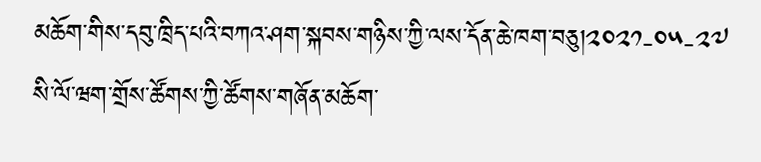མཆོག་གིས་དབུ་ཁྲིད་པའི་བཀའ་ཤག་སྐབས་གཉིས་ཀྱི་ལས་དོན་ཆེ་ཁག་བཅུ།༢༠༢༡-༠༥-༢༧
སི་ལོ་ཝག་གྲོས་ཚོགས་ཀྱི་ཚོགས་གཞོན་མཆོག་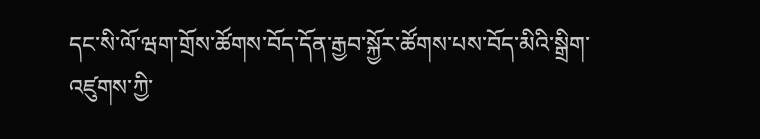དང་སི་ལོ་ཝག་གྲོས་ཚོགས་བོད་དོན་རྒྱབ་སྐྱོར་ཚོགས་པས་བོད་མིའི་སྒྲིག་འཛུགས་ཀྱི་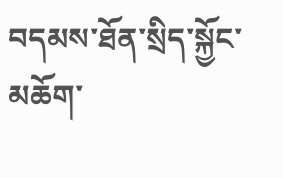བདམས་ཐོན་སྲིད་སྐྱོང་མཆོག་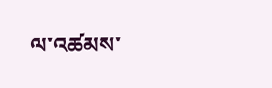ལ་འཚམས་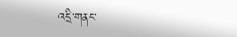འདྲི་གནང་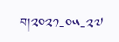བ།༢༠༢༡-༠༥-༢༧